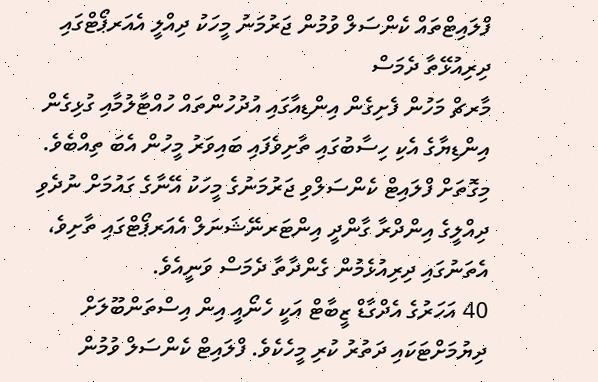ފްލައިޓްތައް ކެންސަލް ވުމުން ޖަރުމަނު މީހަކު ދިއްލީ އެއަރޕޯޓްގައި ދިރިއުޅޭތާ ދެމަސް
މާރޗް މަހުން ފެށިގެން އިންޑިއާގައި އުދުހުންތައް ހުއްޓާލުމާއި ގުޅިގެން އިންޑިޔާގެ އެކި ހިސާބުގައި ތާށިވެފައި ބައިވަރު މީހުން އެބަ ތިއްބެވެ. މިގޮތަށް ފްލައިޓް ކެންސަލްވި ޖަރުމަނުގެ މީހަކު އޭނާގެ ގައުމަށް ނުދެވި ދިއްލީގެ އިންދްރާ ގާންދީ އިންޓަރނޭޝަނަލް އެއަރޕޯޓްގައި ތާށިވެ، އެތަނުގައި ދިރިއުޅެމުން ގެންދާތާ ދެމަސް ވަނީއެވެ.
40 އަހަރުގެ އެދްގާޑް ޒީބާޓް އަކީ ހެނޯއީ އިން އިސްތަންބޫލަށް ދިޔުމަށްޓަކައި ދަތުރު ކުރި މީހެކެވެ. ފްލައިޓް ކެންސަލް ވުމުން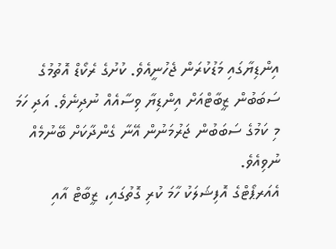އިންޑިޔާގައި މަޑުކުރަން ޖެހުނީއެވެ. ކުށުގެ ރެކޯޑް އޮތުމުގެ ސަބަބުން ޒީބާޓްއަށް އިންޑިޔާ ވިސާއެއް ނުދިނެވެ. އަދި ހަމަ މި ކަމުގެ ސަބަބުން ޖަރުމަނުން އޭނާ ގެންދާކަށް ބޭނުމެއް ނުވިއެވެ.
އެއަރޕޯޓްގެ އޮފިޝަލަކު ހާމަ ކުރި ގޮތުގައި، ޒީބާޓް އާއި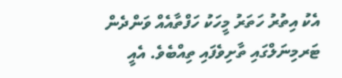އެކު އިތުރު ހަތަރު މީހަކު ހަފްތާއެއް ވަންދެން ޓަރމިނަލްގައި ތާށިވެފައި ތިއްބެވެ. އެއީ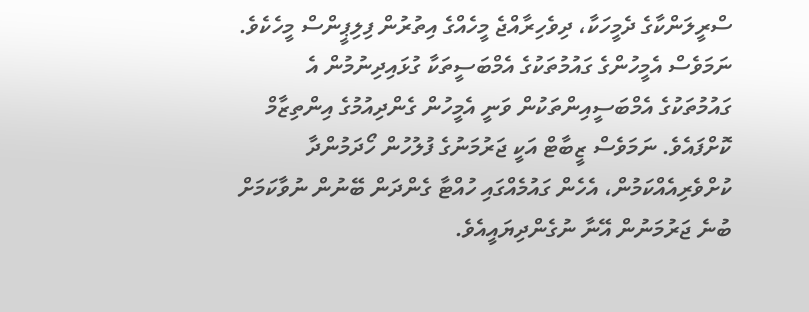ސްރީލަންކާގެ ދެމީހަކާ، ދިވެހިރާއްޖެ މީހެއްގެ އިތުރުން ފިލިޕީންސް މީހެކެވެ. ނަމަވެސް އެމީހުންގެ ގައުމުތަކުގެ އެމްބަސީތަކާ ގުޅައިދިނުމުން އެ ގައުމުތަކުގެ އެމްބަސީއިންތަކުން ވަނީ އެމީހުން ގެންދިއުމުގެ އިންތިޒާމް ކޮށްފައެވެ. ނަމަވެސް ޒީބާޓް އަކީ ޖަރުމަނުގެ ފުލުހުން ހޯދަމުންދާ ކުށްވެރިއެއްކަމުން، އެހެން ގައުމެއްގައި ހުއްޓާ ގެންދަން ބޭނުން ނުވާކަމަށް ބުނެ ޖަރުމަނުން އޭނާ ނުގެންދިޔައީއެވެ.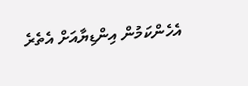އެހެންކަމުން އިންޑިޔާއަށް އެތެރެ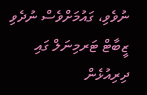ނުވެވި، ގައުމަށްވެސް ނުދެވި ޒީބާޓް ޓަރމިނަލް ގައި ދިރިއުޅެން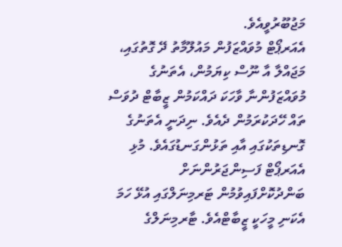މަޖުބޫރުވީއެވެ.
އެއަރޕޯޓް މުވައްޒަފުން މައުލޫމާތު ދޭ ގޮތުގައި، މަޖައްލާ އާ ނޫސް ކިޔަމުން، އެތަނުގެ މުވައްޒަފުންނާ ވާހަކަ ދައްކަމުން ޒީބާޓް ދުވަސް ތައް ހޭދަކުރަމުން ދެއެވެ. ނިދަނީ އެތަނުގެ ގޮނޑިތަކުގައި އާއި ތަޅުންގަނޑުގައެވެ. މުޅި އެއަރޕޯޓް ފަސިންޖަރުންނަށް ބަންދުކޮށްފައިވުމުން ޓަރމިނަލްގައި އުޅޭ ހަމަ އެކަނި މީހަކީ ޒީބާޓްއެވެ. ޓާރމިނަލްގެ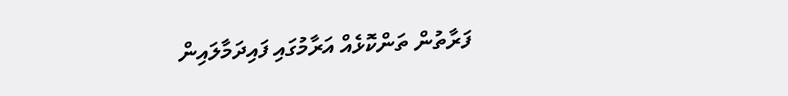ފަރާތުން ތަންކޮޅެއް އަރާމުގައި ފައިދަމާލައިން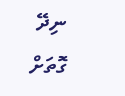ނިދޭ ގޮތަށް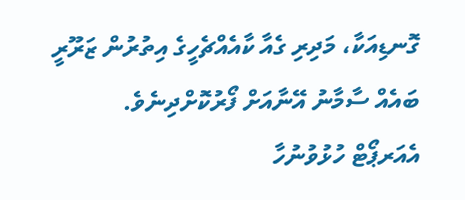ގޮނޑިއަކާ، މަދިރި ގެއާ ކާއެއްޗެހީގެ އިތުރުން ޒަރޫރީ ބައެއް ސާމާނު އޭނާއަށް ފޯރުކޮށްދިނެވެ.
އެއަރޕޯޓް ހުޅުވުނުހާ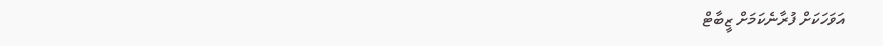އަވަހަކަށް ފުރާނެކަމަށް ޒީބާޓް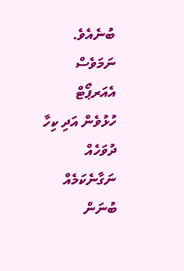ބުނެއެވެ. ނަމަވެސް އެއަރޕޯޓް ހުޅުވެން އަދި ކިހާ ދުވަހެއް ނަގާނެކަމެއް ބުނަން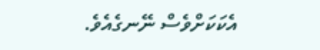އެކަކަށްވެސް ނޭނގެއެވެ.